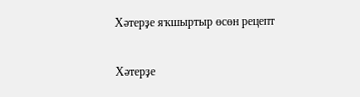Хәтерҙе яҡшыртыр өсөн рецепт

Хәтерҙе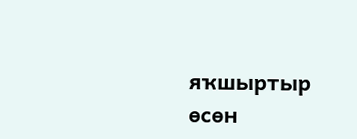яҡшыртыр өсөн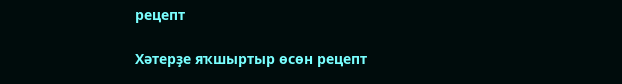рецепт

Хәтерҙе яҡшыртыр өсөн рецепт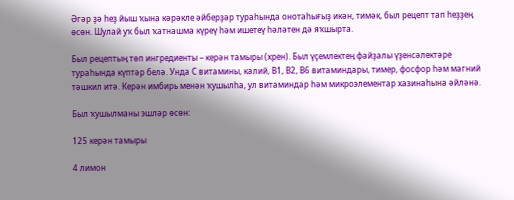Әгәр ҙә һеҙ йыш ҡына кәрәкле әйберҙәр тураһында онотаһығыҙ икән, тимәк, был рецепт тап һеҙҙең өсөн. Шулай уҡ был ҡатнашма күреү һәм ишетеү һәләтен дә яҡшырта.

Был рецептың төп ингредиенты – керән тамыры (хрен). Был үҫемлектең файҙалы үҙенсәлектәре тураһында күптәр белә. Унда С витамины, калий, В1, В2, В6 витаминдары, тимер, фосфор һәм магний тәшкил итә. Керән имбирь менән ҡушылһа, ул витаминдар һәм микроэлементар хазинаһына әйләнә.

Был ҡушылманы эшләр өсөн:

125 керән тамыры

4 лимон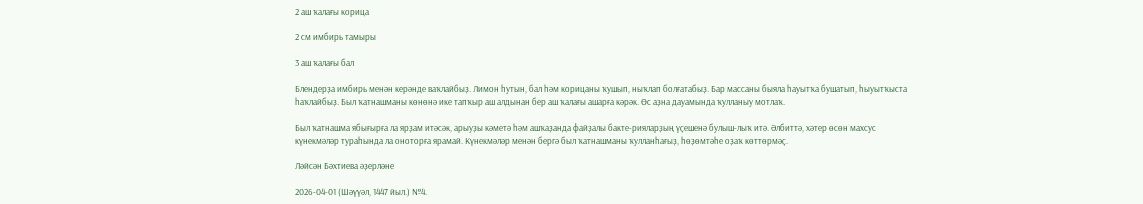2 аш ҡалағы корица

2 см имбирь тамыры

3 аш ҡалағы бал

Блендерҙа имбирь менән керәнде ваҡлайбыҙ. Лимон һутын, бал һәм корицаны ҡушып, ныҡлап болғатабыҙ. Бар массаны быяла һауытҡа бушатып, һыуытҡыста һаҡлайбыҙ. Был ҡатнашманы көнөнә ике тапҡыр аш алдынан бер аш ҡалағы ашарға кәрәк. Өс аҙна дауамында ҡулланыу мотлаҡ.

Был ҡатнашма ябығырға ла ярҙам итәсәк, арыуҙы кәметә һәм ашҡаҙанда файҙалы бакте-рияларҙың үҫешенә булыш-лыҡ итә. Әлбиттә, хәтер өсөн махсус күнекмәләр тураһында ла оноторға ярамай. Күнекмәләр менән бергә был ҡатнашманы ҡулланһағыҙ, һөҙөмтәһе оҙаҡ көттөрмәҫ.

Ләйсән Бәхтиева әҙерләне

2026-04-01 (Шәүүәл, 1447 йыл.) №4.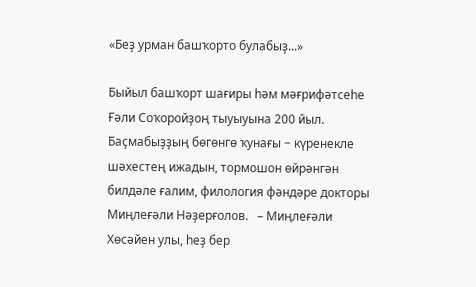«Беҙ урман башҡорто булабыҙ...»

Быйыл башҡорт шағиры һәм мәғрифәтсеһе Ғәли Соҡоройҙоң тыуыуына 200 йыл. Баҫмабыҙҙың бөгөнгө ҡунағы − күренекле шәхестең ижадын, тормошон өйрәнгән билдәле ғалим, филология фәндәре докторы Миңлеғәли Нәҙерғолов.   – Миңлеғәли Хөсәйен улы, һеҙ бер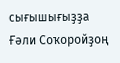сығышығыҙҙа Ғәли Соҡоройҙоң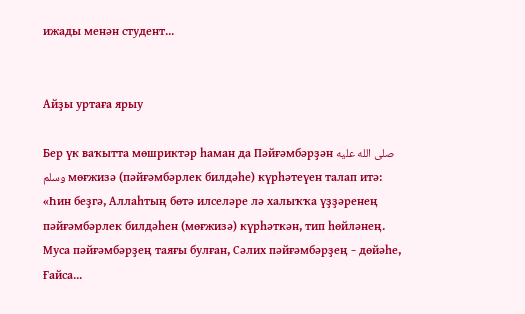ижады менән студент...


Айҙы уртаға ярыу

Бер үк ваҡытта мөшриктәр һаман да Пәйғәмбәрҙән صلى الله عليه وسلم мөғжизә (пәйғәмбәрлек билдәһе) күрһәтеүен талап итә: «Һин беҙгә, Аллаһтың бөтә илселәре лә халыҡҡа үҙҙәренең пәйғәмбәрлек билдәһен (мөғжизә) күрһәткән, тип һөйләнең. Муса пәйғәмбәрҙең таяғы булған, Сәлих пәйғәмбәрҙең − дөйәһе, Ғайса...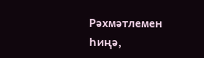Рәхмәтлемен Һиңә,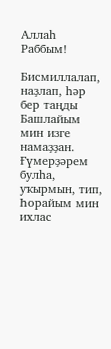Аллаһ Раббым!

Бисмиллалап, наҙлап, һәр бер таңды Башлайым мин изге намаҙҙан. Ғүмерҙәрем булһа, уҡырмын, тип, Һорайым мин ихлас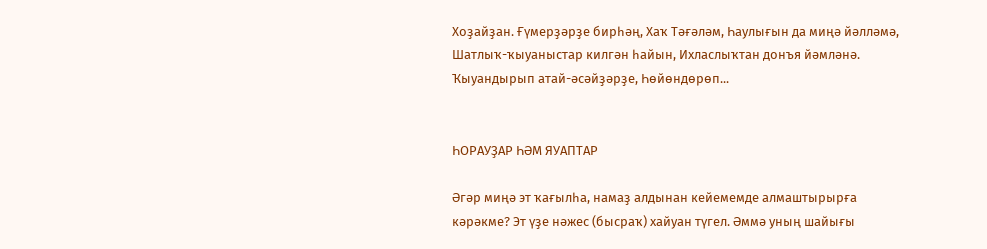Хоҙайҙан. Ғүмерҙәрҙе бирһәң, Хаҡ Тәғәләм, Һаулығын да миңә йәлләмә, Шатлыҡ-ҡыуаныстар килгән һайын, Ихласлыҡтан донъя йәмләнә. Ҡыуандырып атай-әсәйҙәрҙе, Һөйөндөрөп...


ҺОРАУҘАР ҺӘМ ЯУАПТАР

Әгәр миңә эт ҡағылһа, намаҙ алдынан кейемемде алмаштырырға кәрәкме? Эт үҙе нәжес (бысраҡ) хайуан түгел. Әммә уның шайығы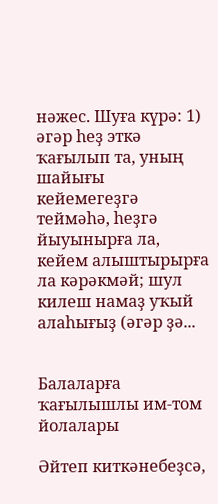нәжес. Шуға күрә: 1) әгәр һеҙ эткә ҡағылып та, уның шайығы кейемегеҙгә теймәһә, һеҙгә йыуынырға ла, кейем алыштырырға ла кәрәкмәй; шул килеш намаҙ уҡый алаһығыҙ (әгәр ҙә...


Балаларға ҡағылышлы им-том йолалары

Әйтеп киткәнебеҙсә,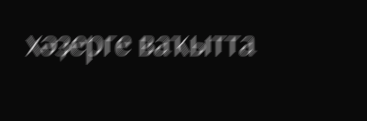хәҙерге ваҡытта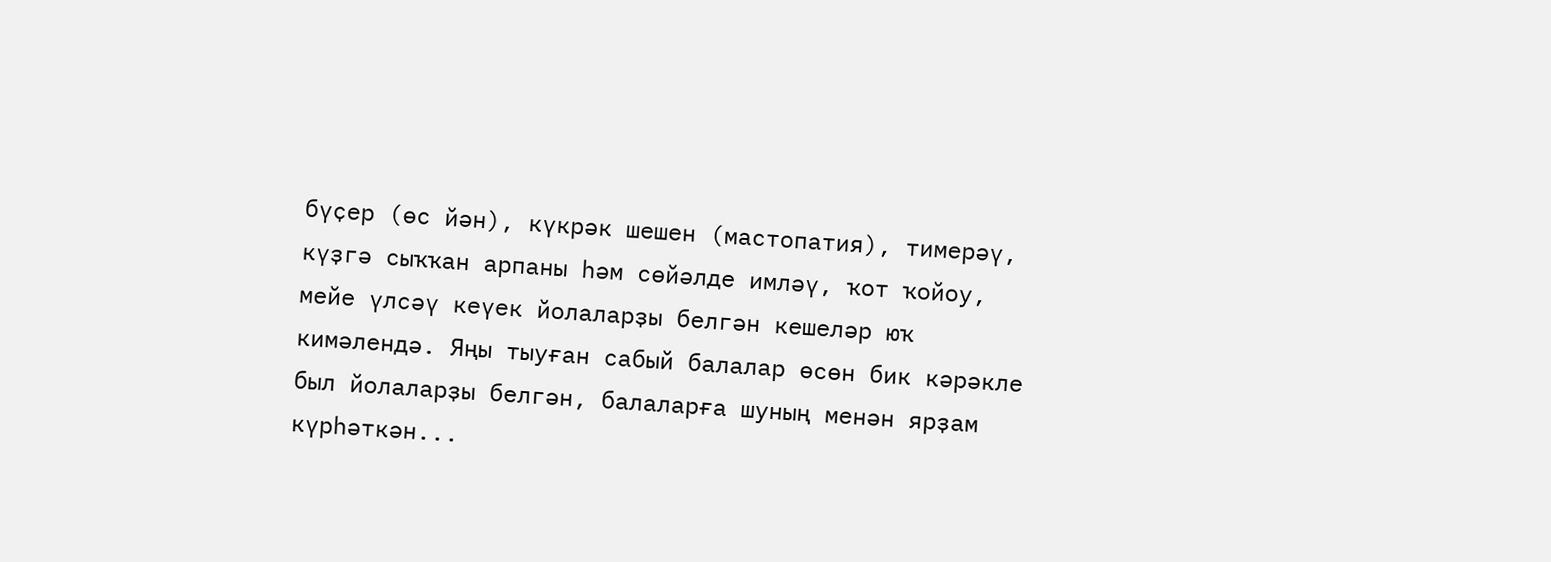бүҫер (өс йән), күкрәк шешен (мастопатия), тимерәү, күҙгә сыҡҡан арпаны һәм сөйәлде имләү, ҡот ҡойоу, мейе үлсәү кеүек йолаларҙы белгән кешеләр юҡ кимәлендә. Яңы тыуған сабый балалар өсөн бик кәрәкле был йолаларҙы белгән, балаларға шуның менән ярҙам күрһәткән...